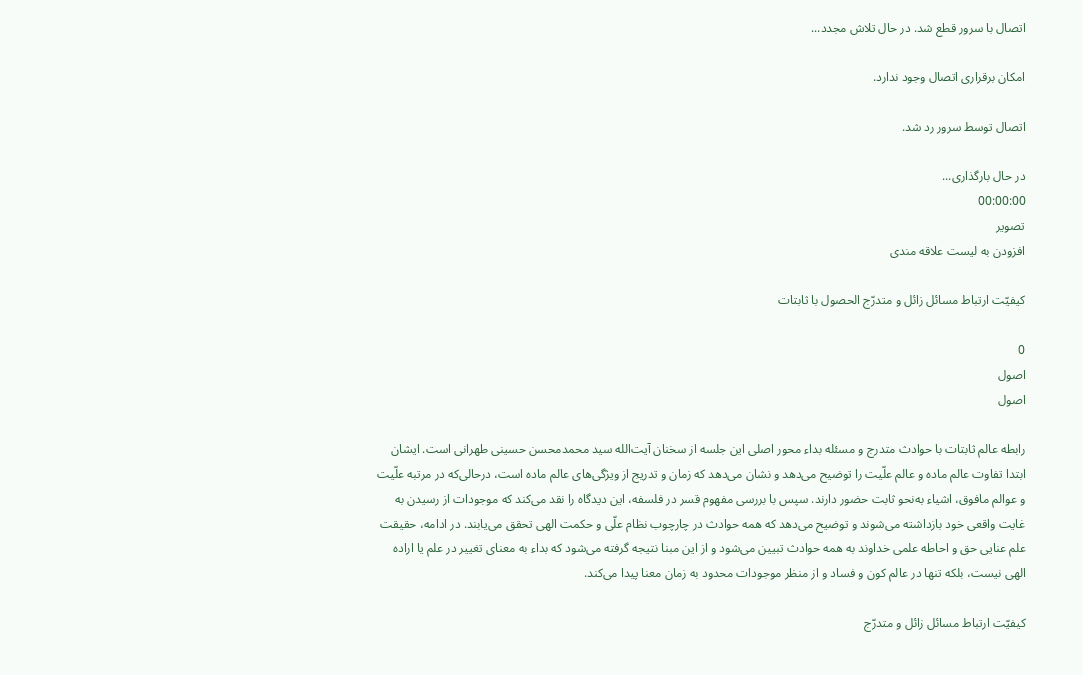اتصال با سرور قطع شد. در حال تلاش مجدد...

امکان برقراری اتصال وجود ندارد.

اتصال توسط سرور رد شد.

در حال بارگذاری...
00:00:00
تصویر
افزودن به لیست علاقه مندی

كيفيّت ارتباط مسائل زائل و متدرّج الحصول با ثابتات

0
اصول
اصول

رابطه عالم ثابتات با حوادث متدرج و مسئله بداء محور اصلی این جلسه از سخنان آیت‌الله سید محمدمحسن حسینی طهرانی است. ایشان ابتدا تفاوت عالم ماده و عالم علّیت را توضیح می‌دهد و نشان می‌دهد که زمان و تدریج از ویژگی‌های عالم ماده است، درحالی‌که در مرتبه علّیت و عوالم مافوق، اشیاء به‌نحو ثابت حضور دارند. سپس با بررسی مفهوم قسر در فلسفه، این دیدگاه را نقد می‌کند که موجودات از رسیدن به غایت واقعی خود بازداشته می‌شوند و توضیح می‌دهد که همه حوادث در چارچوب نظام علّی و حکمت الهی تحقق می‌یابند. در ادامه، حقیقت علم عنایی حق و احاطه علمی خداوند به همه حوادث تبیین می‌شود و از این مبنا نتیجه گرفته می‌شود که بداء به معنای تغییر در علم یا اراده الهی نیست، بلکه تنها در عالم کون و فساد و از منظر موجودات محدود به زمان معنا پیدا می‌کند.

كيفيّت ارتباط مسائل زائل و متدرّج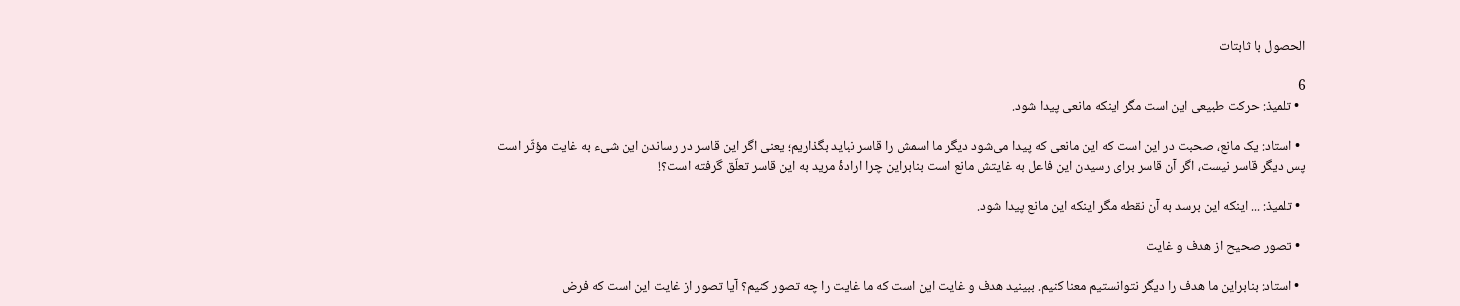الحصول با ثابتات

6
  • تلمیذ: حرکت طبیعی این است مگر اینکه مانعی پیدا شود.

  • استاد: یک مانع، صحبت در این است که این مانعی که پیدا می‌شود دیگر ما اسمش را قاسر نباید بگذاریم؛ یعنی اگر این قاسر در رساندن این شیء به غایت مؤثّر است پس دیگر قاسر نیست، اگر آن قاسر برای رسیدن این فاعل به غایتش مانع است بنابراین چرا ارادۀ مرید به این قاسر تعلّق گرفته است؟!

  • تلمیذ: ... اینکه این برسد به آن نقطه مگر اینکه این مانع پیدا شود.

  • تصور صحیح از هدف و غایت

  • استاد: بنابراین ما هدف را دیگر نتوانستیم معنا کنیم. ببینید هدف و غایت این است که ما غایت را چه تصور کنیم؟ آیا تصور از غایت این است که فرض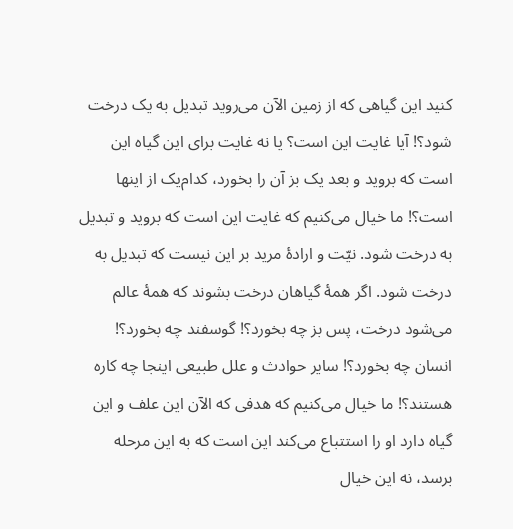کنید این گیاهی که از زمین الآن می‌روید تبدیل به یک درخت شود؟! آیا غایت این است؟ یا نه غایت برای این گیاه این است که بروید و بعد یک بز آن را بخورد، کدام‌یک از اینها است؟! ما خیال می‌کنیم که غایت این است که بروید و تبدیل به درخت شود. نیّت و ارادۀ مرید بر این نیست که تبدیل به درخت شود. اگر همۀ گیاهان درخت بشوند که همۀ عالم می‌شود درخت، پس بز چه بخورد؟! گوسفند چه بخورد؟! انسان چه بخورد؟! سایر حوادث و علل طبیعی اینجا چه کاره هستند؟! ما خیال می‌کنیم که هدفی که الآن این علف و این گیاه دارد او را استتباع می‌کند این است که به این مرحله برسد، نه این خیال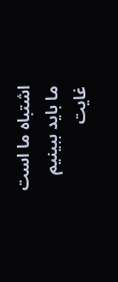اشتباه ما است ما باید ببینیم غایت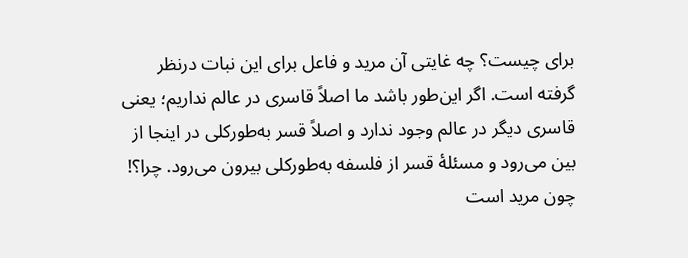برای چیست؟ چه غایتی آن مرید و فاعل برای این نبات درنظر گرفته است. اگر این‌طور باشد ما اصلاً قاسری در عالم نداریم؛ یعنی قاسری دیگر در عالم وجود ندارد و اصلاً قسر به‌طورکلی در اینجا از بین می‌رود و مسئلۀ قسر از فلسفه به‌طورکلی بیرون می‌رود. چرا؟! چون مرید است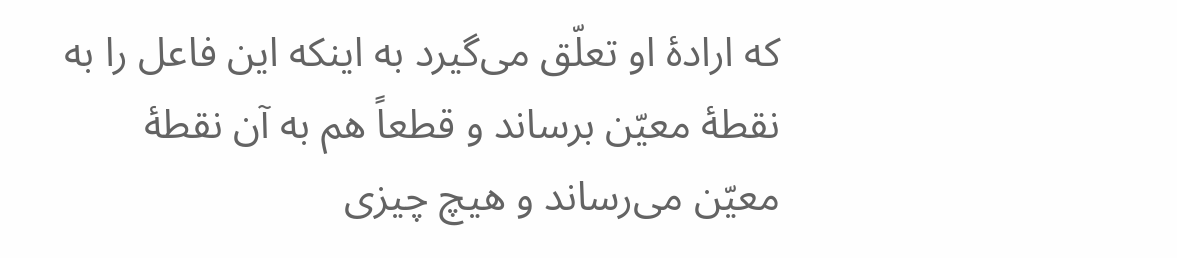که ارادۀ او تعلّق می‌گیرد به اینکه این فاعل را به نقطۀ معیّن برساند و قطعاً هم به آن نقطۀ معیّن می‌رساند و هیچ چیزی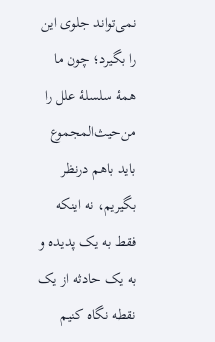نمی‌تواند جلوی این را بگیرد؛ چون ما همۀ سلسلۀ علل را من‌حیث‌المجموع باید باهم درنظر بگیریم، نه اینکه فقط به یک پدیده و به یک حادثه از یک نقطه نگاه کنیم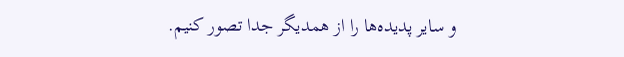و سایر پدیده‌ها را از همدیگر جدا تصور کنیم.